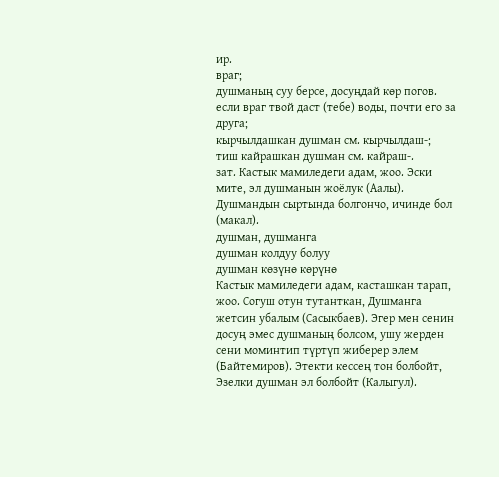ир.
враг;
душманың суу берсе, досуңдай көр погов. если враг твой даст (тебе) воды, почти его за друга;
кырчылдашкан душман см. кырчылдаш-;
тиш кайрашкан душман см. кайраш-.
зат. Кастык мамиледеги адам, жоо. Эски мите, эл душманын жоёлук (Аалы). Душмандын сыртында болгончо, ичинде бол (макал).
душман, душманга
душман колдуу болуу
душман көзүнө көрүнө
Кастык мамиледеги адам, касташкан тарап, жоо. Согуш отун тутанткан, Душманга жетсин убалым (Сасыкбаев). Эгер мен сенин досуң эмес душманың болсом, ушу жерден сени моминтип түртүп жиберер элем (Байтемиров). Этекти кессең тон болбойт, Эзелки душман эл болбойт (Калыгул).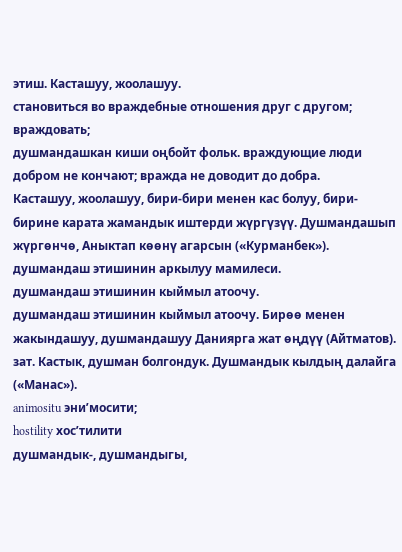этиш. Касташуу, жоолашуу.
становиться во враждебные отношения друг с другом; враждовать;
душмандашкан киши оңбойт фольк. враждующие люди добром не кончают; вражда не доводит до добра.
Касташуу, жоолашуу, бири-бири менен кас болуу, бири-бирине карата жамандык иштерди жүргүзүү. Душмандашып жүргөнчө, Аныктап көөнү агарсын («Курманбек»).
душмандаш этишинин аркылуу мамилеси.
душмандаш этишинин кыймыл атоочу.
душмандаш этишинин кыймыл атоочу. Бирөө менен жакындашуу, душмандашуу Даниярга жат өңдүү (Айтматов).
зат. Кастык, душман болгондук. Душмандык кылдың далайга («Манас»).
animositu эни’мосити;
hostility хос’тилити
душмандык-, душмандыгы,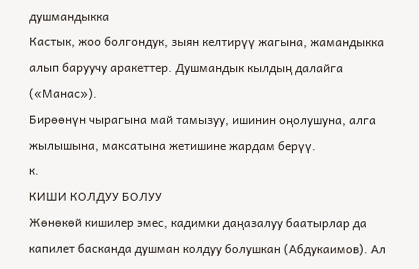душмандыкка
Кастык, жоо болгондук, зыян келтирүү жагына, жамандыкка алып баруучу аракеттер. Душмандык кылдың далайга («Манас»).
Бирөөнүн чырагына май тамызуу, ишинин оңолушуна, алга жылышына, максатына жетишине жардам берүү.
к.
КИШИ КОЛДУУ БОЛУУ
Жөнөкөй кишилер эмес, кадимки даңазалуу баатырлар да капилет басканда душман колдуу болушкан (Абдукаимов). Ал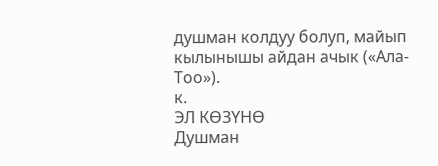душман колдуу болуп, майып кылынышы айдан ачык («Ала-Тоо»).
к.
ЭЛ КӨЗҮНӨ
Душман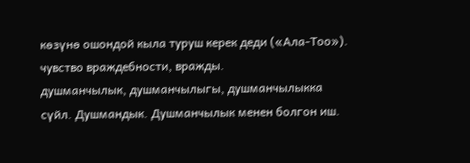көзүнө ошондой кыла туруш керек деди («Ала-Тоо»).
чувство враждебности, вражды.
душманчылык, душманчылыгы, душманчылыкка
сүйл. Душмандык. Душманчылык менен болгон иш.